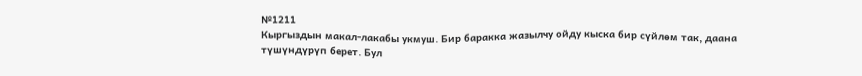№1211
Кыргыздын макал-лакабы укмуш. Бир баракка жазылчу ойду кыска бир сүйлөм так, даана түшүндүрүп берет. Бул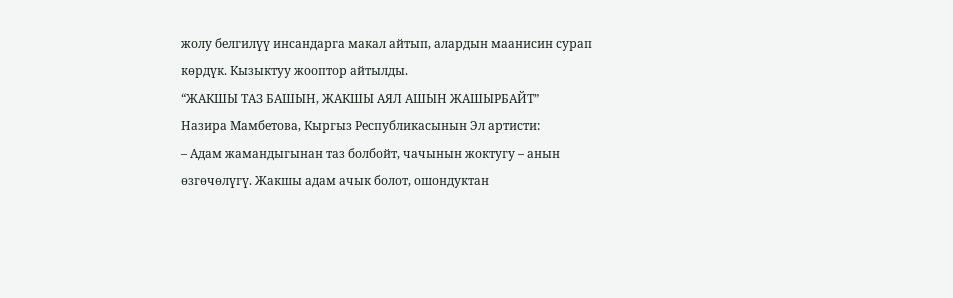жолу белгилүү инсандарга макал айтып, алардын маанисин сурап көрдүк. Кызыктуу жооптор айтылды.
“ЖАКШЫ ТАЗ БАШЫН, ЖАКШЫ АЯЛ АШЫН ЖАШЫРБАЙТ”
Назира Мамбетова, Кыргыз Республикасынын Эл артисти:
– Адам жамандыгынан таз болбойт, чачынын жоктугу – анын өзгөчөлүгү. Жакшы адам ачык болот, ошондуктан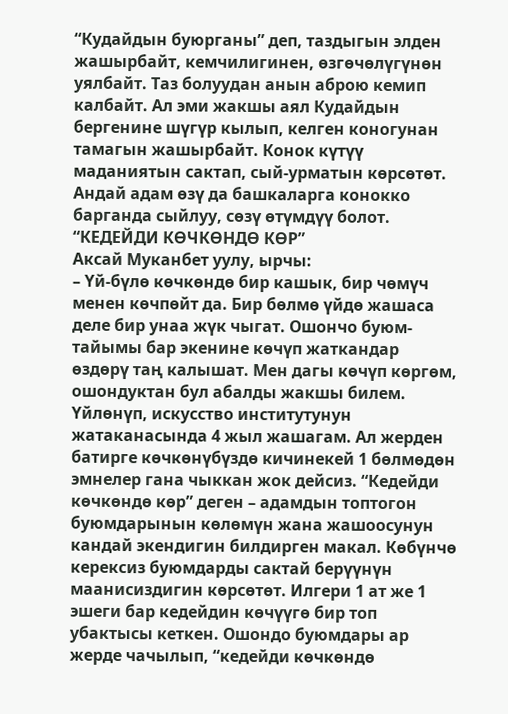“Кудайдын буюрганы” деп, таздыгын элден жашырбайт, кемчилигинен, өзгөчөлүгүнөн уялбайт. Таз болуудан анын аброю кемип калбайт. Ал эми жакшы аял Кудайдын бергенине шүгүр кылып, келген коногунан тамагын жашырбайт. Конок күтүү маданиятын сактап, сый-урматын көрсөтөт. Андай адам өзү да башкаларга конокко барганда сыйлуу, сөзү өтүмдүү болот.
“КЕДЕЙДИ КӨЧКӨНДӨ КӨР”
Аксай Муканбет уулу, ырчы:
– Үй-бүлө көчкөндө бир кашык, бир чөмүч менен көчпөйт да. Бир бөлмө үйдө жашаса деле бир унаа жүк чыгат. Ошончо буюм-тайымы бар экенине көчүп жаткандар өздөрү таң калышат. Мен дагы көчүп көргөм, ошондуктан бул абалды жакшы билем. Үйлөнүп, искусство институтунун жатаканасында 4 жыл жашагам. Ал жерден батирге көчкөнүбүздө кичинекей 1 бөлмөдөн эмнелер гана чыккан жок дейсиз. “Кедейди көчкөндө көр” деген – адамдын топтогон буюмдарынын көлөмүн жана жашоосунун кандай экендигин билдирген макал. Көбүнчө керексиз буюмдарды сактай берүүнүн маанисиздигин көрсөтөт. Илгери 1 ат же 1 эшеги бар кедейдин көчүүгө бир топ убактысы кеткен. Ошондо буюмдары ар жерде чачылып, “кедейди көчкөндө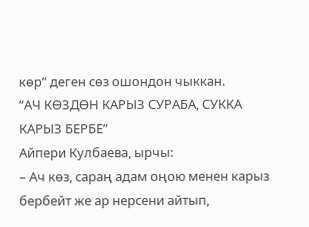көр” деген сөз ошондон чыккан.
“АЧ КӨЗДӨН КАРЫЗ СУРАБА, СУККА КАРЫЗ БЕРБЕ”
Айпери Кулбаева, ырчы:
– Ач көз, сараң адам оңою менен карыз бербейт же ар нерсени айтып,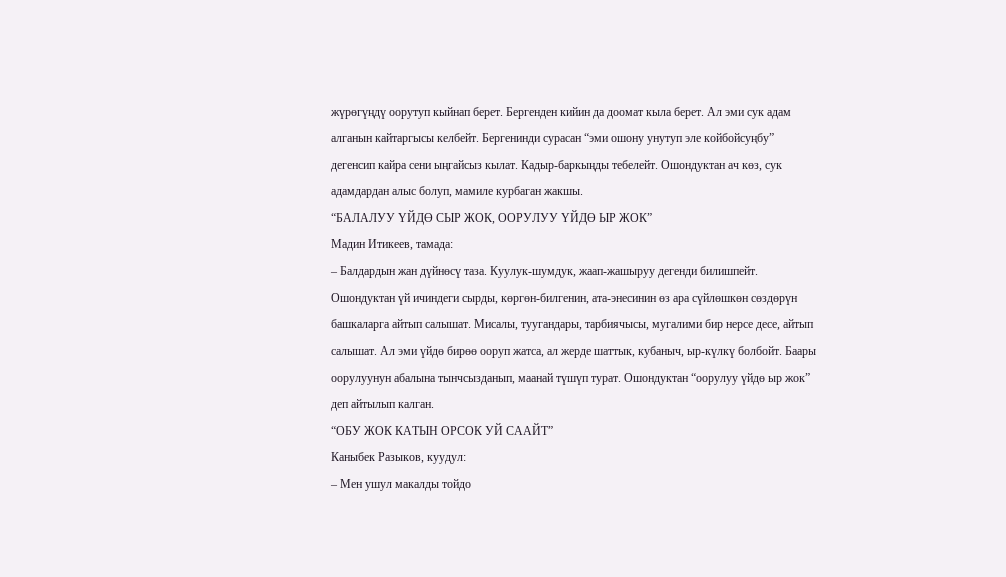жүрөгүңдү оорутуп кыйнап берет. Бергенден кийин да доомат кыла берет. Ал эми сук адам алганын кайтаргысы келбейт. Бергенинди сурасан “эми ошону унутуп эле койбойсуңбу” дегенсип кайра сени ыңгайсыз кылат. Кадыр-баркыңды тебелейт. Ошондуктан ач көз, сук адамдардан алыс болуп, мамиле курбаган жакшы.
“БАЛАЛУУ ҮЙДӨ СЫР ЖОК, ООРУЛУУ ҮЙДӨ ЫР ЖОК”
Мадин Итикеев, тамада:
– Балдардын жан дүйнөсү таза. Куулук-шумдук, жаап-жашыруу дегенди билишпейт. Ошондуктан үй ичиндеги сырды, көргөн-билгенин, ата-энесинин өз ара сүйлөшкөн сөздөрүн башкаларга айтып салышат. Мисалы, туугандары, тарбиячысы, мугалими бир нерсе десе, айтып салышат. Ал эми үйдө бирөө ооруп жатса, ал жерде шаттык, кубаныч, ыр-күлкү болбойт. Баары оорулуунун абалына тынчсызданып, маанай түшүп турат. Ошондуктан “оорулуу үйдө ыр жок” деп айтылып калган.
“ОБУ ЖОК КАТЫН ОРСОК УЙ СААЙТ”
Каныбек Разыков, куудул:
– Мен ушул макалды тойдо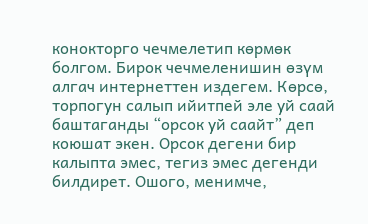конокторго чечмелетип көрмөк болгом. Бирок чечмеленишин өзүм алгач интернеттен издегем. Көрсө, торпогун салып ийитпей эле уй саай баштаганды “орсок уй саайт” деп коюшат экен. Орсок дегени бир калыпта эмес, тегиз эмес дегенди билдирет. Ошого, менимче,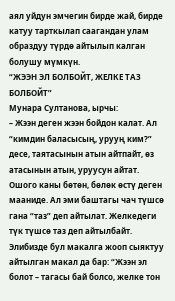аял уйдун эмчегин бирде жай, бирде катуу тарткылап саагандан улам образдуу түрдө айтылып калган болушу мүмкүн.
“ЖЭЭН ЭЛ БОЛБОЙТ, ЖЕЛКЕ ТАЗ БОЛБОЙТ”
Мунара Султанова, ырчы:
– Жээн деген жээн бойдон калат. Ал “кимдин баласысың, урууң ким?” десе, таятасынын атын айтпайт, өз атасынын атын, уруусун айтат. Ошого каны бөтөн, бөлөк өстү деген мааниде. Ал эми баштагы чач түшсө гана “таз” деп айтылат. Желкедеги түк түшсө таз деп айтылбайт. Элибизде бул макалга жооп сыяктуу айтылган макал да бар: “Жээн эл болот – тагасы бай болсо, желке тон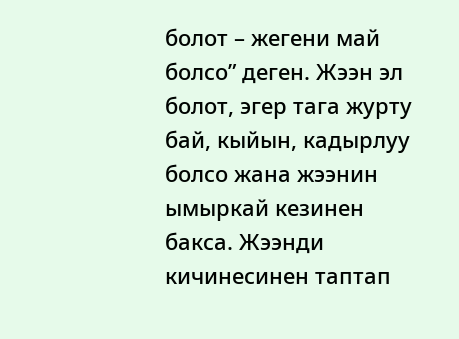болот – жегени май болсо” деген. Жээн эл болот, эгер тага журту бай, кыйын, кадырлуу болсо жана жээнин ымыркай кезинен бакса. Жээнди кичинесинен таптап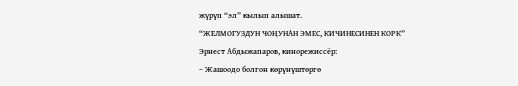жүрүп “эл” кылып алышат.
“ЖЕЛМОГУЗДУН ЧОҢУНАН ЭМЕС, КИЧИНЕСИНЕН КОРК”
Эрнест Абдыжапаров, кинорежиссёр:
– Жашоодо болгон көрүнүштөргө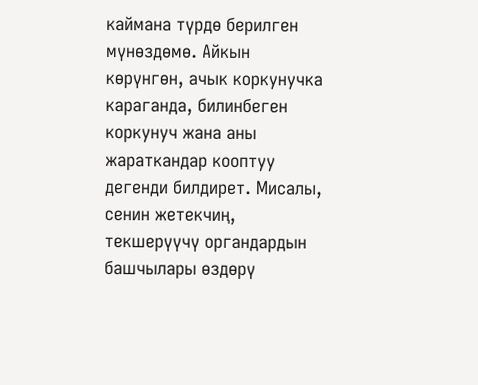каймана түрдө берилген мүнөздөмө. Айкын көрүнгөн, ачык коркунучка караганда, билинбеген коркунуч жана аны жараткандар кооптуу дегенди билдирет. Мисалы, сенин жетекчиң, текшерүүчү органдардын башчылары өздөрү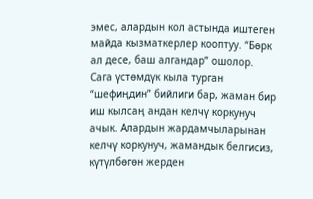эмес, алардын кол астында иштеген майда кызматкерлер кооптуу. “Бөрк ал десе, баш алгандар” ошолор. Сага үстөмдүк кыла турган “шефиңдин” бийлиги бар, жаман бир иш кылсаң андан келчү коркунуч ачык. Алардын жардамчыларынан келчү коркунуч, жамандык белгисиз, күтүлбөгөн жерден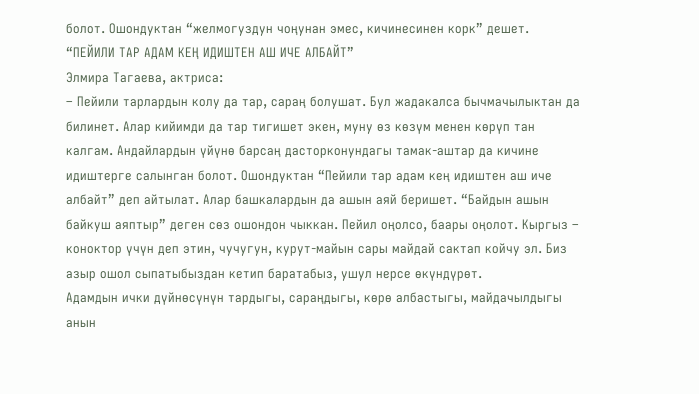болот. Ошондуктан “желмогуздун чоңунан эмес, кичинесинен корк” дешет.
“ПЕЙИЛИ ТАР АДАМ КЕҢ ИДИШТЕН АШ ИЧЕ АЛБАЙТ”
Элмира Тагаева, актриса:
– Пейили тарлардын колу да тар, сараң болушат. Бул жадакалса бычмачылыктан да билинет. Алар кийимди да тар тигишет экен, муну өз көзүм менен көрүп тан калгам. Андайлардын үйүнө барсаң дасторконундагы тамак-аштар да кичине идиштерге салынган болот. Ошондуктан “Пейили тар адам кең идиштен аш иче албайт” деп айтылат. Алар башкалардын да ашын аяй беришет. “Байдын ашын байкуш аяптыр” деген сөз ошондон чыккан. Пейил оңолсо, баары оңолот. Кыргыз – коноктор үчүн деп этин, чучугун, курут-майын сары майдай сактап койчу эл. Биз азыр ошол сыпатыбыздан кетип баратабыз, ушул нерсе өкүндүрөт.
Адамдын ички дүйнөсүнүн тардыгы, сараңдыгы, көрө албастыгы, майдачылдыгы анын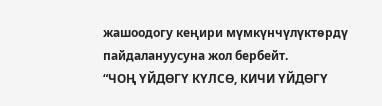жашоодогу кеңири мүмкүнчүлүктөрдү пайдалануусуна жол бербейт.
“ЧОҢ ҮЙДӨГҮ КҮЛСӨ, КИЧИ ҮЙДӨГҮ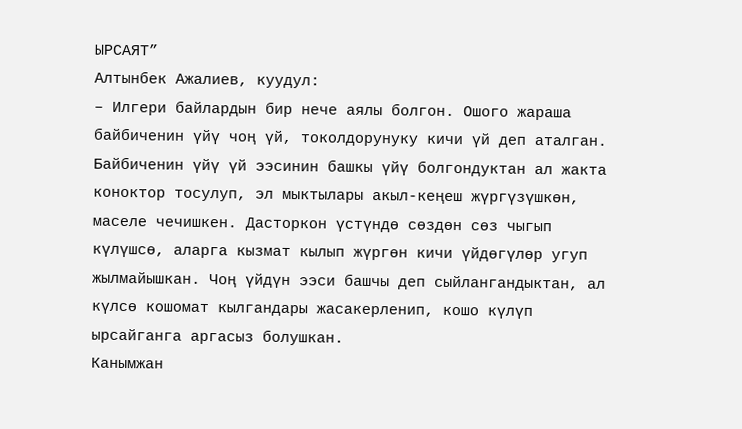ЫРСАЯТ”
Алтынбек Ажалиев, куудул:
– Илгери байлардын бир нече аялы болгон. Ошого жараша байбиченин үйү чоң үй, токолдорунуку кичи үй деп аталган. Байбиченин үйү үй ээсинин башкы үйү болгондуктан ал жакта коноктор тосулуп, эл мыктылары акыл-кеңеш жүргүзүшкөн, маселе чечишкен. Дасторкон үстүндө сөздөн сөз чыгып күлүшсө, аларга кызмат кылып жүргөн кичи үйдөгүлөр угуп жылмайышкан. Чоң үйдүн ээси башчы деп сыйлангандыктан, ал күлсө кошомат кылгандары жасакерленип, кошо күлүп ырсайганга аргасыз болушкан.
Канымжан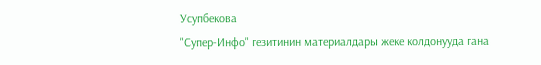Усупбекова
"Супер-Инфо" гезитинин материалдары жеке колдонууда гана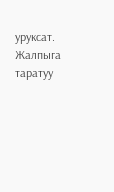уруксат. Жалпыга таратуу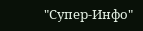"Супер-Инфо"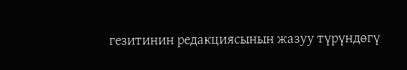гезитинин редакциясынын жазуу түрүндөгү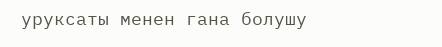уруксаты менен гана болушу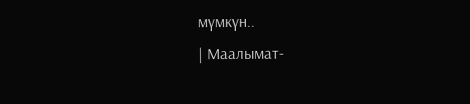мүмкүн..
| Маалымат-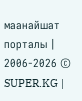маанайшат порталы | 2006-2026 © SUPER.KG |